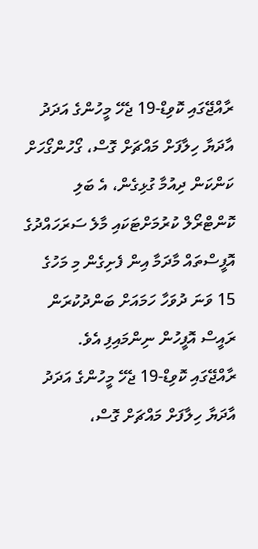ރާއްޖޭގައި ކޮވިޑް-19 ޖެހޭ މީހުންގެ އަދަދު އާދަޔާ ހިލާފަށް މައްޗަށް ގޮސް، ގޯހުންގޯހަށް ކަންކަން ދިއުމާ ގުޅިގެން، އެ ބަލި ކޮންޓްރޯލް ކުރުމަށްޓަކައި މާލެ ސަރަހައްދުގެ އޮފީސްތައް މާދަމާ އިން ފެށިގެން މި މަހުގެ 15 ވަނަ ދުވަހާ ހަމައަށް ބަންދުކުރަން ރައީސް އޮފީހުން ނިންމައިފި އެވެ.
ރާއްޖޭގައި ކޮވިޑް-19 ޖެހޭ މީހުންގެ އަދަދު އާދަޔާ ހިލާފަށް މައްޗަށް ގޮސް،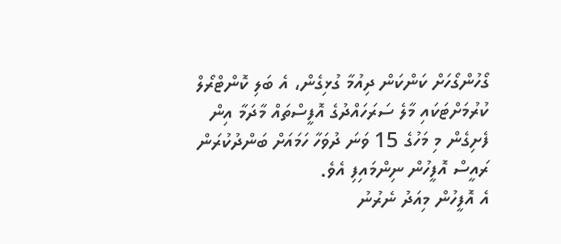ގޯހުންގޯހަށް ކަންކަން ދިއުމާ ގުޅިގެން، އެ ބަލި ކޮންޓްރޯލް ކުރުމަށްޓަކައި މާލެ ސަރަހައްދުގެ އޮފީސްތައް މާދަމާ އިން ފެށިގެން މި މަހުގެ 15 ވަނަ ދުވަހާ ހަމައަށް ބަންދުކުރަން ރައީސް އޮފީހުން ނިންމައިފި އެވެ.
އެ އޮފީހުން މިއަދު ނެރުނު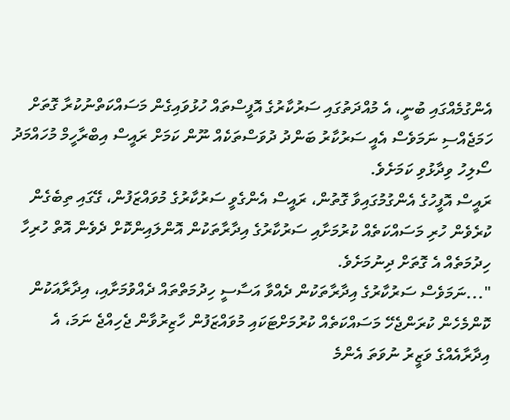އެންގުމެއްގައި ބުނީ، އެ މުއްދަތުގައި ސަރުކާރުގެ އޮފީސްތައް ހުޅުވައިގެން މަސައްކަތްނުކުރާ ގޮތަށް ހަމަޖެއްސި ނަމަވެސް އެއީ ސަރުކާރު ބަންދު ދުވަސްތަކެއް ނޫން ކަމަށް ރައީސް އިބްރާހީމް މުހައްމަދު ސޯލިހު ވިދާޅުވި ކަމަށެވެ.
ރައީސް އޮފީހުގެ އެންގުމުގައިވާ ގޮތުން، ރައީސް އެންގެވީ ސަރުކާރުގެ މުވައްޒަފުން، ގޭގައި ތިބެގެން ކުރެވެން ހުރި މަސައްކަތެއް ކުރުމަށާއި ސަރުކާރުގެ އިދާރާތަކުން އޮންލައިންކޮށް ދެވެން އޮތް ހުރިހާ ހިދުމަތެއް އެ ގޮތަށް ދިނުމަށެވެ.
"...ނަމަވެސް ސަރުކާރުގެ އިދާރާތަކުން ދެއްވާ އަސާސީ ހިދުމަތްތައް ދެއްވުމަށާއި، އިދާރާއަކުން ކޮންމެހެން ކުރަންޖެހޭ މަސައްކަތެއް ކުރުމަށްޓަކައި މުވައްޒަފުން ހާޒިރުވާން ޖެހިއްޖެ ނަމަ، އެ އިދާރާއެއްގެ ވަޒީރު ނުވަތަ އެންމެ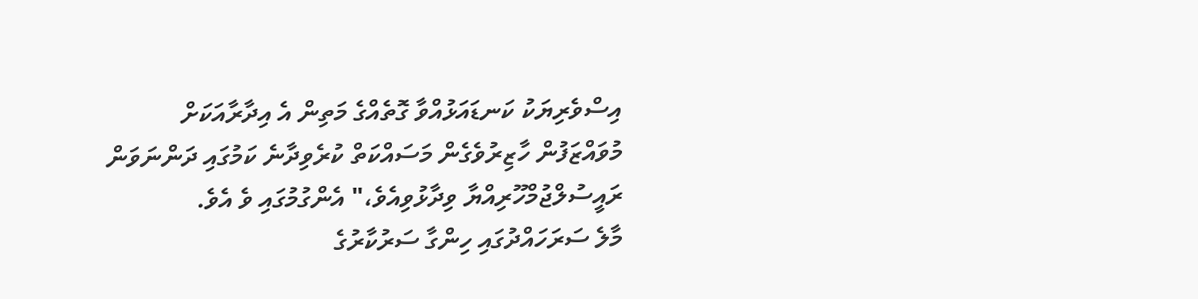އިސްވެރިޔަކު ކަނޑައަޅުއްވާ ގޮތެއްގެ މަތިން އެ އިދާރާއަކަށް މުވައްޒަފުން ހާޒިރުވެގެން މަސައްކަތް ކުރެވިދާނެ ކަމުގައި ދަންނަވަން ރައީސުލްޖުމްހޫރިއްޔާ ވިދާޅުވިއެވެ،" އެންގުމުގައި ވެ އެވެ.
މާލެ ސަރަހައްދުގައި ހިންގާ ސަރުކާރުގެ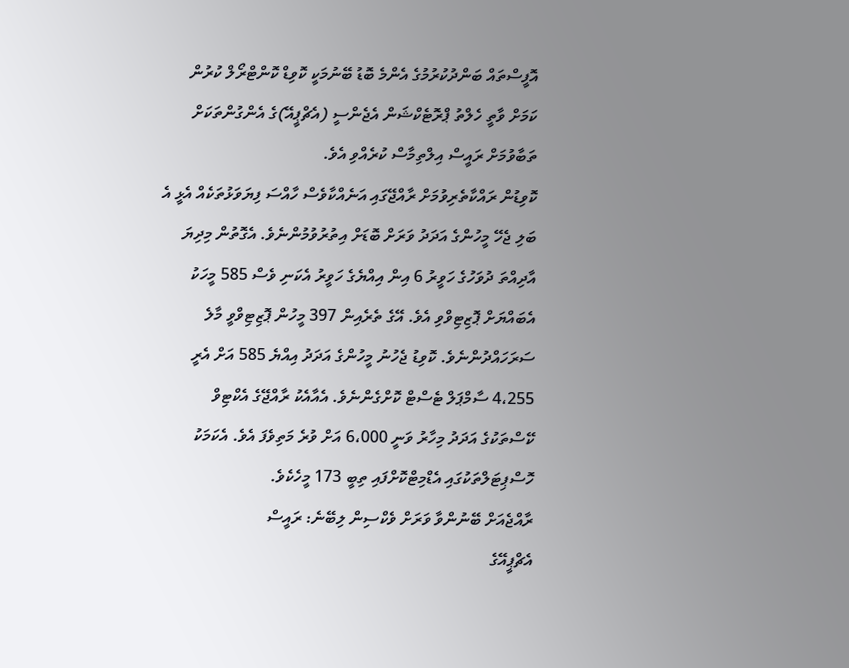އޮފީސްތައް ބަންދުކުރުމުގެ އެންމެ ބޮޑު ބޭނުމަކީ ކޮވިޑް ކޮންޓްރޯލް ކުރުން ކަމަށް ވާތީ ހެލްތު ޕްރޮޓެކްޝަން އެޖެންސީ (އެޗްޕީއޭ)ގެ އެންގުންތަކަށް ތަބާވުމަށް ރައީސް އިލްތިމާސް ކުރެއްވި އެވެ.
ކޮވިޑުން ރައްކާތެރިވުމަށް ރާއްޖޭގައި އަނެއްކާވެސް ހާއްސަ ފިޔަވަޅުތަކެއް އެޅީ އެ ބަލި ޖެހޭ މީހުންގެ އަދަދު ވަރަށް ބޮޑަށް އިތުރުވުމުންނެވެ. އެގޮތުން މިދިޔަ އާދިއްތަ ދުވަހުގެ ހަވީރު 6 އިން އިއްޔެގެ ހަވީރު އެކަނި ވެސް 585 މީހަކު އެބައްޔަށް ޕޮޒިޓިވްވި އެވެ. އޭގެ ތެރެއިން 397 މީހުން ޕޮޒިޓިވްވީ މާލެ ސަރަހައްދުންނެވެ. ކޮވިޑު ޖެހުނު މީހުންގެ އަދަދު އިއްޔެ 585 އަށް އެރީ 4،255 ސާމްޕަލް ޓެސްޓް ކޮށްގެންނެވެ. އެއާއެކު ރާއްޖޭގެ އެކްޓިވް ކޭސްތަކުގެ އަދަދު މިހާރު ވަނީ 6،000 އަށް ވުރެ މަތިވެފަ އެވެ. އެކަމަކު ހޮސްޕިޓަލްތަކުގައި އެޑްމިޓްކޮށްފައި ތިބީ 173 މީހެކެވެ.
ރާއްޖެއަށް ބޭނުންވާ ވަރަށް ވެކްސިން ލިބޭނެ: ރައީސް
އެޗްޕީއޭގެ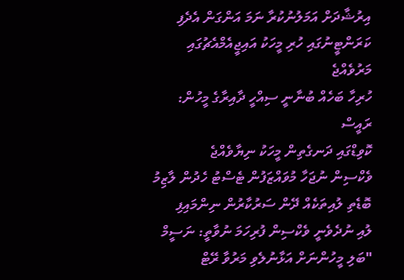އިރުޝާދަށް އަމަލުނުކުރާ ނަމަ އަންގަން އެދެފި
ކަރަންޓީނުގައި ހުރި މީހަކު އައިޖީއެމްއެޗުގައި މަރުވެއްޖެ
ހުރިހާ ބަހެއް ބުނާނީ ސިއްހީ ދާއިރާގެ މީހުން: ރައީސް
ކޮވިޑްގައި ދަނގެތިން މީހަކު ނިޔާވެއްޖެ
ވެކްސިން ނުޖަހާ މުވައްޒަފުން ޓެސްޓު ހެދުން ލާޒިމު
ބޮޑެތި ލުއިތަކެއް ދޭން ސަރުކާރުން ނިންމައިފި
ލުއި ނުދެވެނީ ވެކްސިން ފުރިހަމަ ނުވާތީ: ނަސީމް
"ބަލި މީހުންނަށް އަޅާނުލެވި މަރުވާ ރޭޓް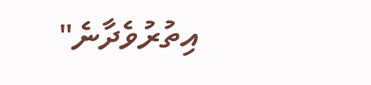އިތުރުވެދާނެ"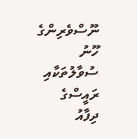ނޫސްވެރިންގެ ހޫނު ސުވާލުތަކާއި ރައީސްގެ ދިފާއު